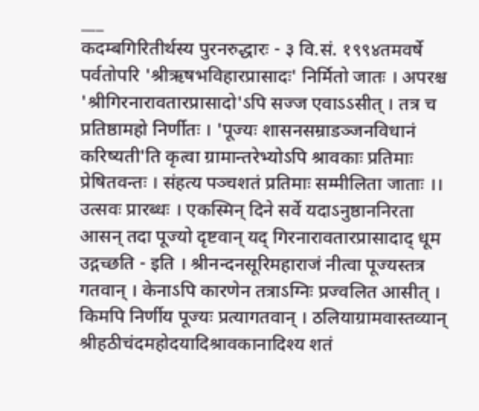___
कदम्बगिरितीर्थस्य पुरनरुद्धारः - ३ वि.सं. १९९४तमवर्षे पर्वतोपरि 'श्रीऋषभविहारप्रासादः' निर्मितो जातः । अपरश्च 'श्रीगिरनारावतारप्रासादो'ऽपि सज्ज एवाऽऽसीत् । तत्र च प्रतिष्ठामहो निर्णीतः । 'पूज्यः शासनसम्राडञ्जनविधानं करिष्यती'ति कृत्वा ग्रामान्तरेभ्योऽपि श्रावकाः प्रतिमाः प्रेषितवन्तः । संहत्य पञ्चशतं प्रतिमाः सम्मीलिता जाताः ।।
उत्सवः प्रारब्धः । एकस्मिन् दिने सर्वे यदाऽनुष्ठाननिरता आसन् तदा पूज्यो दृष्टवान् यद् गिरनारावतारप्रासादाद् धूम उद्गच्छति - इति । श्रीनन्दनसूरिमहाराजं नीत्वा पूज्यस्तत्र गतवान् । केनाऽपि कारणेन तत्राऽग्निः प्रज्वलित आसीत् । किमपि निर्णीय पूज्यः प्रत्यागतवान् । ठलियाग्रामवास्तव्यान् श्रीहठीचंदमहोदयादिश्रावकानादिश्य शतं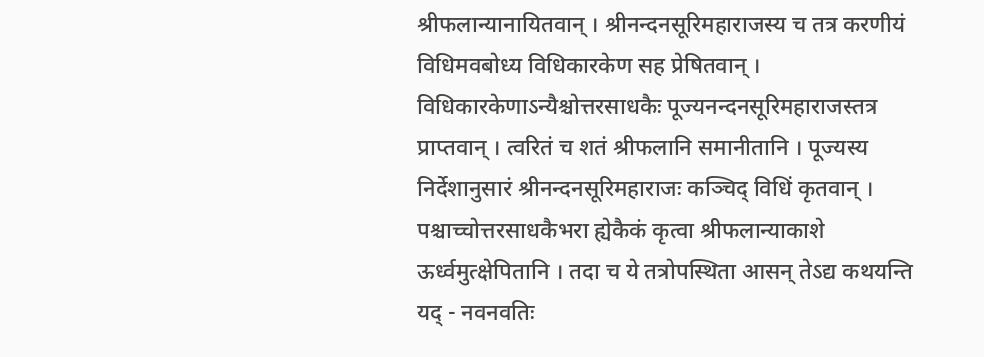श्रीफलान्यानायितवान् । श्रीनन्दनसूरिमहाराजस्य च तत्र करणीयं विधिमवबोध्य विधिकारकेण सह प्रेषितवान् ।
विधिकारकेणाऽन्यैश्चोत्तरसाधकैः पूज्यनन्दनसूरिमहाराजस्तत्र प्राप्तवान् । त्वरितं च शतं श्रीफलानि समानीतानि । पूज्यस्य निर्देशानुसारं श्रीनन्दनसूरिमहाराजः कञ्चिद् विधिं कृतवान् । पश्चाच्चोत्तरसाधकैभरा ह्येकैकं कृत्वा श्रीफलान्याकाशे ऊर्ध्वमुत्क्षेपितानि । तदा च ये तत्रोपस्थिता आसन् तेऽद्य कथयन्ति यद् - नवनवतिः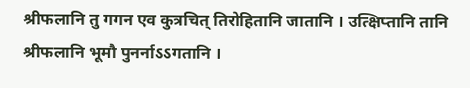श्रीफलानि तु गगन एव कुत्रचित् तिरोहितानि जातानि । उत्क्षिप्तानि तानि श्रीफलानि भूमौ पुनर्नाऽऽगतानि ।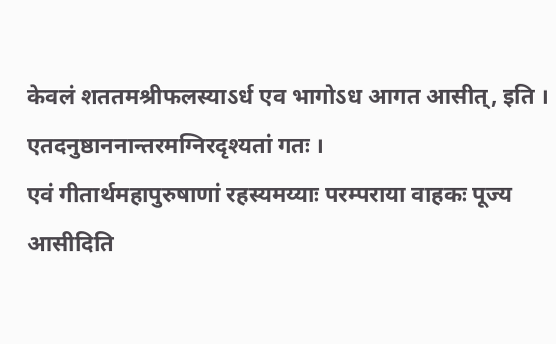केवलं शततमश्रीफलस्याऽर्ध एव भागोऽध आगत आसीत्, इति । एतदनुष्ठाननान्तरमग्निरदृश्यतां गतः ।
एवं गीतार्थमहापुरुषाणां रहस्यमय्याः परम्पराया वाहकः पूज्य आसीदिति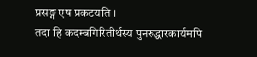प्रसङ्ग एष प्रकटयति ।
तदा हि कदम्बगिरितीर्थस्य पुनरुद्धारकार्यमपि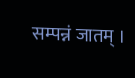सम्पन्नं जातम् ।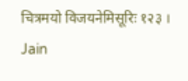चित्रमयो विजयनेमिसूरिः १२३ ।
Jain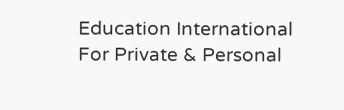Education International
For Private & Personal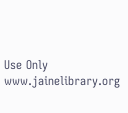Use Only
www.jainelibrary.org